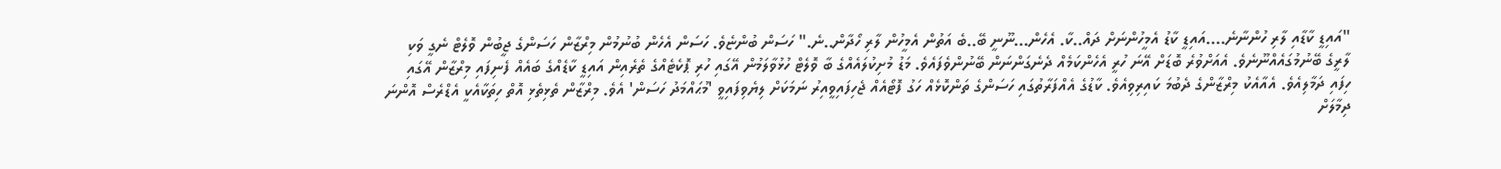"އައިޑީ ކާޑާއި ލާރި ހުންނާނެ....އައިޑީ ކާޑު އެމީހުންނަށް ދައް..ކާ. އެހެން...ނޫނީ ބޭ..ބެ އަތުން އެމީހުން ލާރި ހޯދާން..ނެ." ހަސަން ބުންޏެވެ. ހަސަން އެހެން ބުނުމުން މިރްޒާން ހަސަންގެ ޖީބުން ވޮލެޓް ނެގީ ވަކި ލާރީގެ ބޭނުމުގައެއްނޫނެވެ. އެއަށްވުރެ ބޮޑަށް އޭނަ ހުރީ އެހެންކަމެއް ދެނެގަންނަން ބޭނުންވެފައެވެ. މަޑު މުށިކުލައެއްގެ ބާ ވޮލެޓް ހުޅުވާލަމުން އޭގައި ހުރި ޕޮކެޓެއްގެ ތެރެއިން އައިޑީ ކާޑެއްގެ ބައެއް ފެނިފައި މިރްޒާން އޭގައި ހިފައި ދަމާލިއެވެ. އެއާއެކު މިރްޒާންގެ ދެބުމަ ކައިރިވިއެވެ. ކާޑުގެ އެއްފަރާތުގައި ހަސަންގެ ތަންކޮޅެއް ހަގު ފޮޓޯއެއް ޖެހިފައިވީއިރު ނަމަކަށް ލިޔެވިފައިވީ 'މުޙައްމަދު ހަސަން' އެވެ. މިރްޒާން ތެޅިތެޅި އޮތް ހިތަކާއެކީ އެޑްރެސް އޮންނަ ދިމާލަށް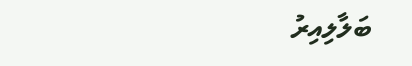ބަލާލިއިރު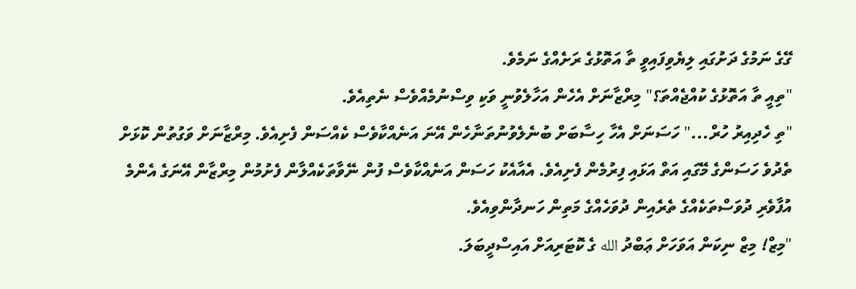ގޭގެ ނަމުގެ ދަށުގައި ލިޔެވިފައިވީ ތާ އަތޮޅުގެ ރަށެއްގެ ނަމެވެ.
"ތިއީ ތާ އަތޮޅުގެ ކުއްޖެއްތަ؟" މިރްޒާނަށް އެހެން އަހާލެވުނީ ވަކި ވިސްނުމެއްވެސް ނެތިއެވެ.
"ތި ހެދިއިރު ހުރް..." ހަސަނަށް އެހާ ހިސާބަށް ބުނެލެވުނުތަނާހެން އޭނަ އަނެއްކާވެސް ކެއްސަން ފެށިއެވެ. މިރްޒާނަށް ވަގުތުން ކޮޅަށް ތެދުވެ ހަސަންގެ މޭގައި އަތް އަޅައި ފިރުމެން ފެށިއެވެ. އެއާއެކު ހަސަން އަނެއްކާވެސް ފުން ނޭވާތަކެއްލާން ފެށުމުން މިރްޒާން އޭނަގެ އެންމެ އުފާވެރި ދުވަސްތަކެއްގެ ތެރެއިން ދުވަހެއްގެ މަތިން ހަނދާންވިއެވެ.
"މިޒް! މިޒް ނިކަން އަވަހަށް ޢަބްދު الله ގެ ކޮޓަރިއަށް އައިސްދީބަލަ.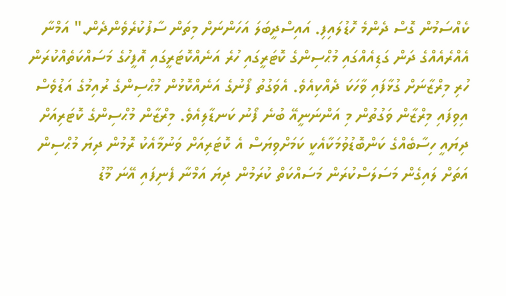ކެއްސަމުން ގޮސް ދެންމެ ހޮޑުލައިފި. އައިސްދީބަލަ އަހަންނަށް މިތަން ސާފުކުރެވެންދެން." އަމްނާ އެއްރެއެއްގެ ދަން ގަޑިއެއްގައި މުޙްސިންގެ ކޮޓަރީގައި ހުރެ އަނެއްކޮޓަރީގައި އޮފީހުގެ މަސައްކަތެއްކުރަން ހުރި މިރްޒާނަށް ގުޅާފައި ވާހަކަ ދެއްކިއެވެ. އެވަގުތު ފޯނުގެ އަނެއްކޮޅުން މުޙްސިންގެ ރުއިމުގެ އަޑުވެސް އިވިފައި މިރްޒާން ވަގުތުން މި އަންނަނީއޭ ބުނެ ފޯނު ކަނޑާލިއެވެ. މިރްޒާން މުޙްސިންގެ ކޮޓަރިއަށް ދިޔައީ ހިސާބެއްގެ ކަންބޮޑުވުމަކާއެކީ ކަމަށްވިޔަސް އެ ކޮޓަރިއަށް ވަނުމާއެކު ރޮމުން ދިޔަ މުޙްސިން އަތަށް ލައިގެން މަސަލަސްކުރަން މަސައްކަތް ކުރަމުން ދިޔަ އަމްނާ ފެނިފައި އޭނަ މޫޑު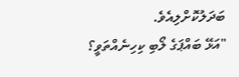ބަދަލުކޮށްލިއެވެ.
"އަޅޭ ބައްޕަގެ ލޯބި ކިހިނެއްތަވީ؟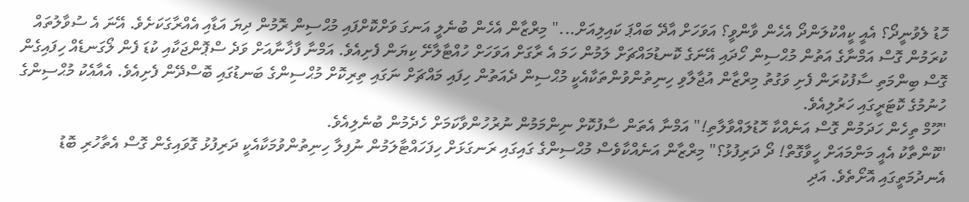ހޮޑު ލެވުނީދޯ؟ އެއީ ކީއްކުލަންދޯ އެހެން ވާންވީ؟ އަވަހަށް އާދޭ ބައްޕަ ކައިލިއަށް..." މިރްޒާން އެހެން ބުނެލީ އަނގަ ވަށްކޮށްފައި މުޙްސިން ރޮމުން ދިޔަ އަޑާއި އެއްރާގަކަށެވެ. އޭނަ އެ ސުވާލުތައް ކުރަމުން ގޮސް އަމްނާގެ އަތުން މުޙްސިން ހޯދައި އޭނަގެ ކޮނޑުމައްޗަށް ލަމުން ހަމަ އެ ރާގަށް އަވަހަށް ހުއްޓާލާށޭ ކިޔަން ފެށިއެވެ. އަމްނާ ފާޚާނާއަށް ވަދެ ސްޕޮންޖަކާއި ކުޑަ ފެން ލޯގަނޑެއް ހިފައިގެން ގޮސް ބިންމަތި ސާފުކުރަން ފެށި ވަގުތު މިރްޒާން އުޖާލާވި ހިނިތުންވުންތަކާއެކީ މުޙްސިން ދެއަތުން ހިފައި މައްޗަށް ނަގައި ތިރިކޮށް މުޙްސިންގެ ބަނޑުގައި ބޮސްދޭން ފެށިއެވެ. އެއާއެކު މުޙްސިންގެ ހުނުމުގެ ކޮޓަރީގައި ހަރުލިއެވެ.
"ހޫމް ތިހެން ހަދަމުން ގޮސް އަނެއްކާ ހޮޑުލައްވާލާތި!" އަމްނާ އެތަން ސާފުކޮށް ނިންމަމުން ނުރުހުންވާކަމަށް ހެދެމުން ބުނެލިއެވެ.
"ކޮންތާކު އެއީ މަންމައަށް ހީވާގޮތް! ދޯ ދަރިފުޅު؟" މިރްޒާން އަނެއްކާވެސް މުޙްސިންގެ ގައިގައި ރަނގަޅަށް ހިފަހައްޓާލަމުން ނުފިލާ ހިނިތުންވުމަކާއެކީ ދަރިފުޅު ގޮވައިގެން ގޮސް އެތާހުރި ބޮޑު އެނދުމަތީގައި އޮށޯތެވެ. އަދި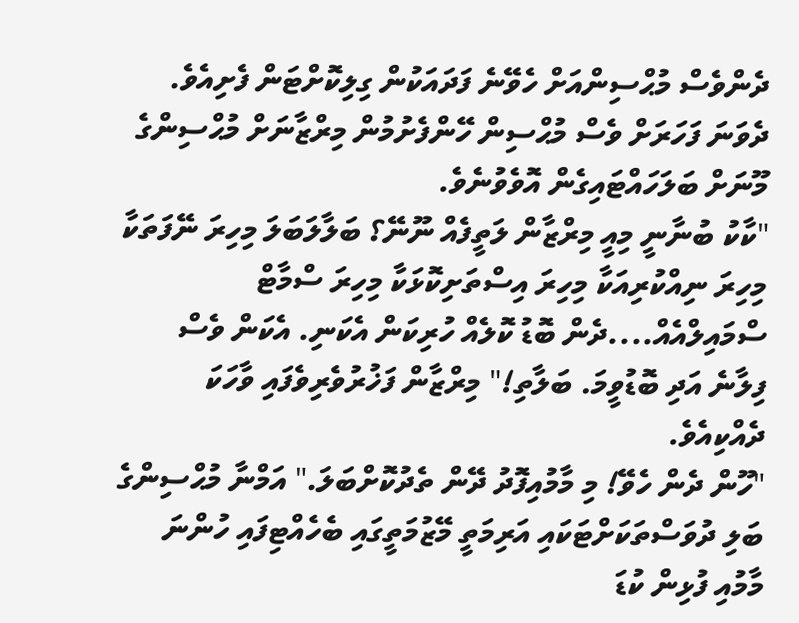ދެންވެސް މުޙްސިންއަށް ހެވޭނެ ފަދައަކުން ގިލިކޮށްޓަން ފެށިއެވެ. ދެވަނަ ފަހަރަށް ވެސް މުޙްސިން ހޭންފެށުމުން މިރްޒާނަށް މުޙްސިންގެ މޫނަށް ބަލަހައްޓައިގެން އޮވެވުނެވެ.
"ކާކު ބުނާނީ މިއީ މިރްޒާން ލަތީފެއް ނޫނޭ؟ ބަލާލަބަލަ މިހިރަ ނޭފަތަކާ މިހިރަ ނިއްކުރިއަކާ މިހިރަ އިސްތަށިކޮޅަކާ މިހިރަ ސްމާޓް ސްމައިލްއެއް....ދެން ބޮޑު ކޮލެއް ހުރިކަން އެކަނި. އެކަން ވެސް ފިލާނެ އަދި ބޮޑުވީމަ. ބަލާތި!" މިރްޒާން ފަޚުރުވެރިވެފައި ވާހަކަ ދެއްކިއެވެ.
"ހޫން ދެން ހެވޭ! މި މާމުއިފޮދު ދޭން ތެދުކޮށްބަލަ." އަމްނާ މުޙްސިންގެ ބަލި ދުވަސްތަކަށްޓަކައި އަރިމަތީ މޭޒުމަތީގައި ބެހެއްޓިފައި ހުންނަ މާމުއި ފުޅިން ކުޑަ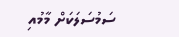ސަމުސަލަކަށް މާމުއި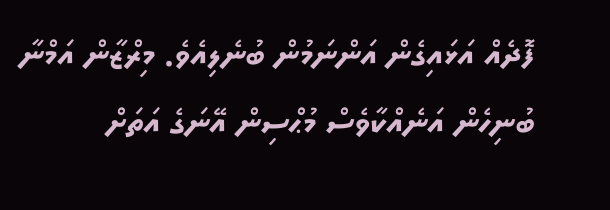ފޮދެއް އަޅައިގެން އަންނަމުން ބުނެލިއެވެ. މިރްޒާން އަމްނާ ބުނިހެން އަނެއްކާވެސް މުޙްސިން އޭނަގެ އަތަށް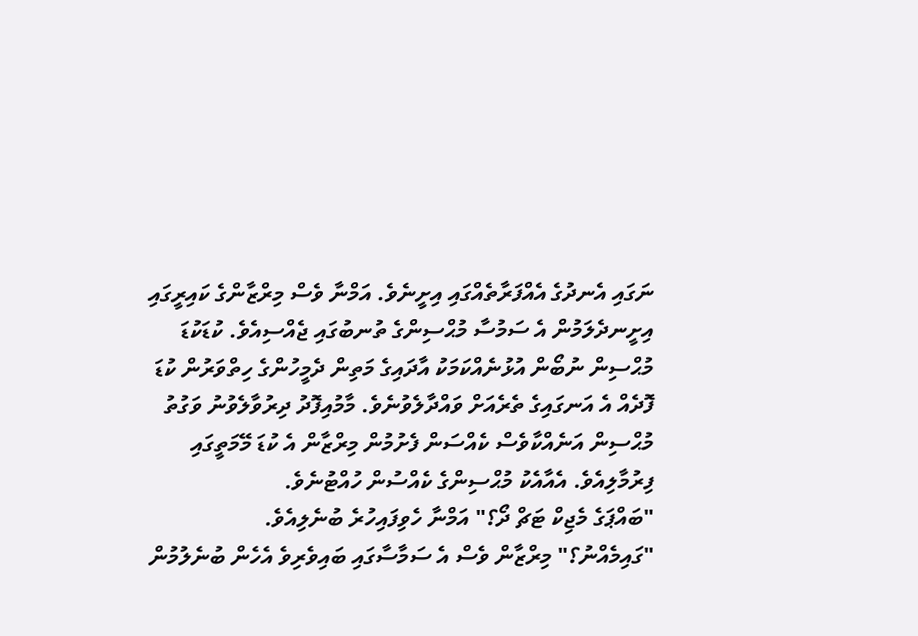ނަގައި އެނދުގެ އެއްފަރާތެއްގައި އިށީނެވެ. އަމްނާ ވެސް މިރްޒާންގެ ކައިރީގައި އިށީނދެލަމުން އެ ސަމުސާ މުޙްސިންގެ ތުނބުގައި ޖެއްސިއެވެ. ކުޑަކުޑަ މުޙްސިން ނުބޯން އުޅުނެއްކަމަކު އާދައިގެ މަތިން ދެމީހުންގެ ހިތްވަރުން ކުޑަ ފޮދެއް އެ އަނގައިގެ ތެރެއަށް ވައްދާލެވުނެވެ. މާމުއިފޮދު ދިރުވާލެވުނު ވަގުތު މުޙްސިން އަނެއްކާވެސް ކެއްސަން ފެށުމުން މިރްޒާން އެ ކުޑަ މޭމަތީގައި ފިރުމާލިއެވެ. އެއާއެކު މުޙްސިންގެ ކެއްސުން ހުއްޓުނެވެ.
"ބައްޕަގެ މެޖިކް ޓަޗް ދޯ؟" އަމްނާ ހެވިފައިހުރެ ބުނެލިއެވެ.
"ގައިމެއްނު؟" މިރްޒާން ވެސް އެ ސަމާސާގައި ބައިވެރިވެ އެހެން ބުނެލުމުން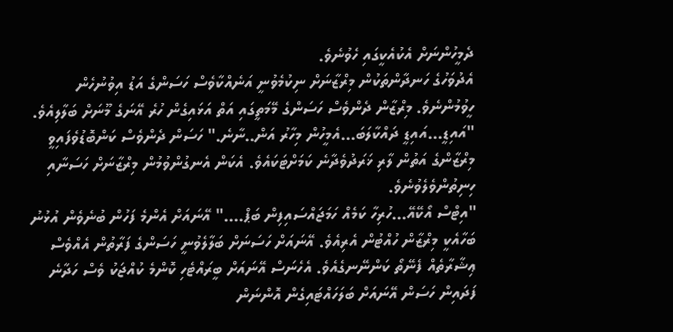ދެމީހުންނަށް އެކުއެކީގައި ހެވުނެވެ.
އެދުވަހުގެ ހަނދާންތަކުން މިރްޒާނަށް ނިކުމެވުނީ އަނެއްކާވެސް ހަސަންގެ އަޑު އިވުނުހެން ހީވުމުންނެވެ. މިރްޒާން ދެންވެސް ހަސަންގެ މޭމަތީގައި އަތް އަޅައިގެން ހުރެ އޭނަގެ މޫނަށް ބަލާލިއެވެ.
"އައިޑީ...އައިޑީ ދައްކާލަބަ...އެމީހުން މިހާރު އަން..ނާނެ." ހަސަން ދެންވެސް ކަންބޮޑުވެފައިވީ މިރްޒާންގެ އަތުން ލާރި ޚަރަދުވެދާނެ ކަމަށްޓަކައެވެ. އެކަން އެނގުންވުމުން މިރްޒާނަށް ހަސަނާއި ހިނިތުންވެލެވުނެވެ.
"އިޓްސް އޯކޭއޭ...ހުރިހާ ކަމެއް ހަމަޖައްސައިފިން ބަޕް...." އޭނައަށް އެންމެ ފަހުން ބުނެވެން އުޅުނު ބަހާއެކީ މިރްޒާން ހުއްޓުން އެރިއެވެ. އޭނައަށް ހަސަނަށް ބަލާލެވުނީ ހަސަންގެ ފަރާތުން އެއްވެސް ޢިޝާރާތެއް ފެނޭތޯ ކަންނޭނގެއެވެ. އެހެނަސް އޭނައަށް ބީރައްޓެހި ކޮންމެ ކުއްޖަކު ވެސް ހަދާނެ ފަދައިން ހަސަން އޭނައަށް ބަލަހައްޓައިގެން އޮންނަން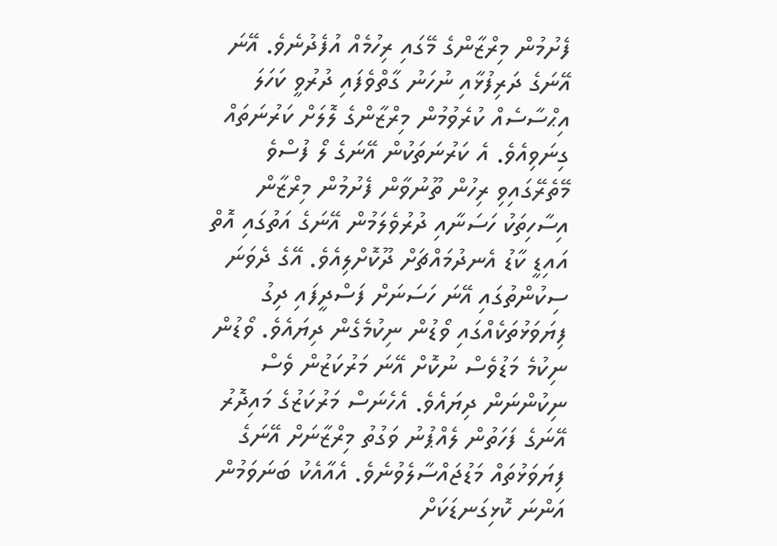ފެށުމުން މިރްޒާންގެ މޭގައި ރިހުމެއް އުފެދުނެވެ. އޭނަ އޭނަގެ ދަރިފުޅާއި ނުހަނު ގާތްވެފައި ދުރުވީ ކަހަލަ އިޙްސާސެއް ކުރެވުމުން މިރްޒާންގެ ލޮލަށް ކަރުނަތައް ގިނަވިއެވެ. އެ ކަރުނަތަކުން އޭނަގެ ލޯ ފުސްވެ މޭތެރޭގައިވި ރިހުން ތޫނުވާން ފެށުމުން މިރްޒާން އިސާހިތަކު ހަސަނާއި ދުރުވެލަމުން އޭނަގެ އަތުގައި އޮތް އައިޑީ ކާޑު އެނދުމައްޗަށް ދޫކޮށްލިއެވެ. އޭގެ ދެވަނަ ސިކުންތުގައި އޭނަ ހަސަނަށް ފަސްދީފައި ދިގު ފިޔަވަޅުތަކެއްގައި ވޯޑުން ނިކުމެގެން ދިޔައެވެ. ވޯޑުން ނިކުމެ މަޑުވެސް ނުކޮށް އޭނަ މަރުކަޒުން ވެސް ނިކުންނަން ދިޔައެވެ. އެހެނަސް މަރުކަޒުގެ މައިދޮރު އޭނަގެ ފަހަތުން ލެއްޕުނު ވަގުތު މިރްޒާނަށް އޭނަގެ ފިޔަވަޅުތައް މަޑުޖައްސާލެވުނެވެ. އެއާއެކު ބަނަވަމުން އަންނަ ކޮޅިގަނޑަކަށް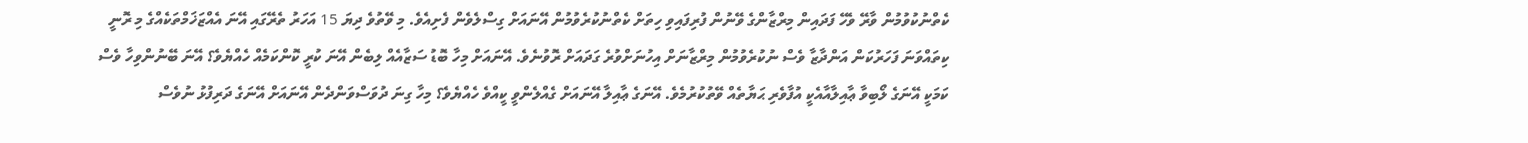ކެތްނުކުވުމުން ވާރޭ ވެހޭ ފަދައިން މިރްޒާންގެ ވޭނުން ފުރިފައިވި ހިތަށް ކެތްނުކުރެވުމުން އޭނައަށް ގިސްލެވެން ފެށިއެވެ. މި ވޭތުވެ ދިޔަ 15 އަހަރު ތެރޭގައި އޭނަ އެއްޒަޚަމްތަކެއްގެ މި ރޮނީ ކިތައްވަނަ ފަހަރުކަން އަންދާޒާ ވެސް ނުކުރެވުމުން މިރްޒާނަށް އިހުނަށްވުރެ ގަދައަށް ރޮވުނެވެ. އޭނައަށް މިހާ ބޮޑު ސަޒާއެއް ލިބެން އޭނަ ކުރީ ކޮންކަމެއް ހެއްޔެވެ؟ އޭނަ ބޭނުންވިހާ ވެސް ކަމަކީ އޭނަގެ ލޯބިވާ ޢާއިލާއާއެކީ އުފާވެރި ޙަޔާތެއް ވޭތުކުރުމެވެ. އޭނަގެ ޢާއިލާ އޭނައަށް ގެއްލެންވީ ކީއްވެ ހެއްޔެވެ؟ މިހާ ގިނަ ދުވަސްވަންދެން އޭނައަށް އޭނަގެ ދަރިފުޅު ނުވެސް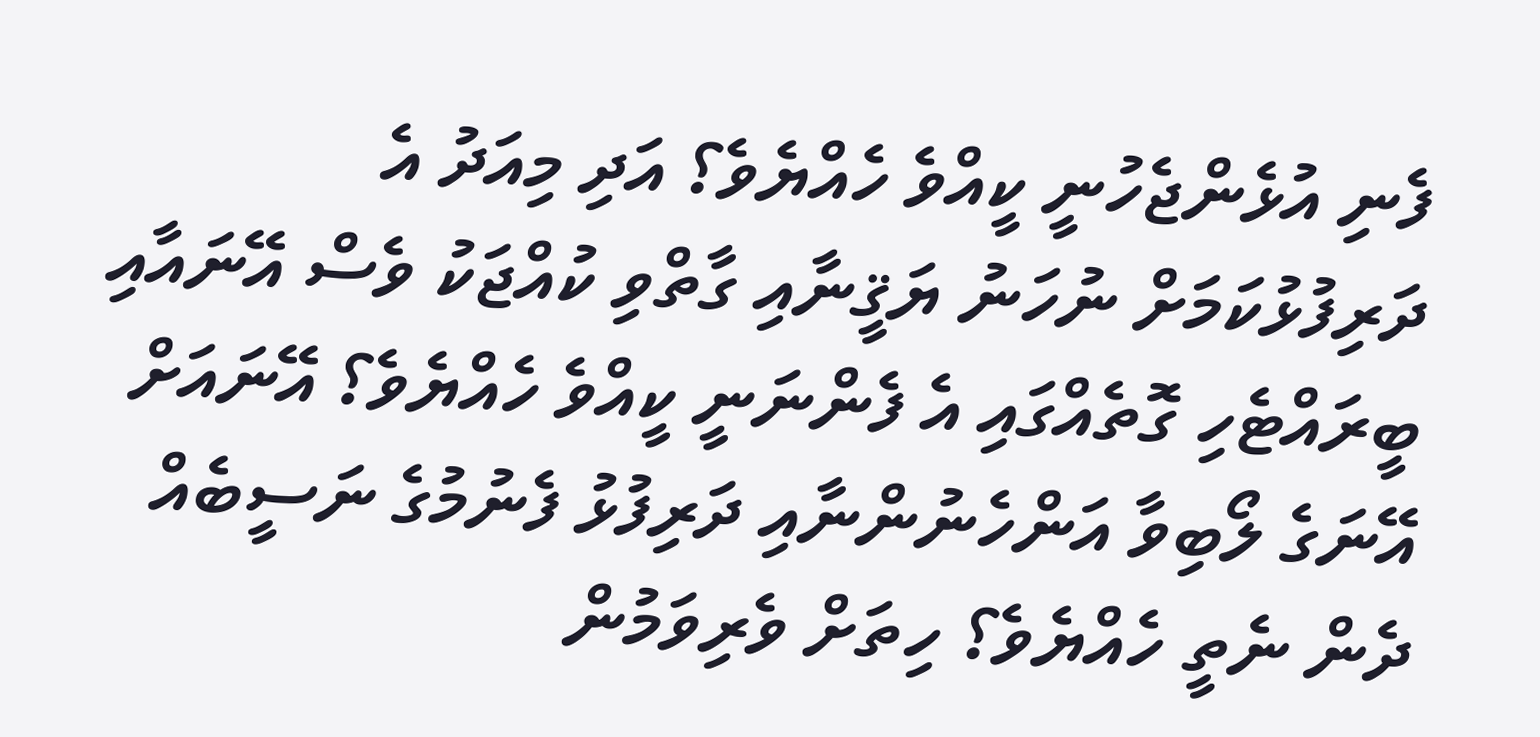ފެނި އުޅެންޖެހުނީ ކީއްވެ ހެއްޔެވެ؟ އަދި މިއަދު އެ ދަރިފުޅުކަމަށް ނުހަނު ޔަޤީނާއި ގާތްވި ކުއްޖަކު ވެސް އޭނައާއި ބީރައްޓެހި ގޮތެއްގައި އެ ފެންނަނީ ކީއްވެ ހެއްޔެވެ؟ އޭނައަށް އޭނަގެ ލޯބިވާ އަންހެނުންނާއި ދަރިފުޅު ފެނުމުގެ ނަސީބެއް ދެން ނެތީ ހެއްޔެވެ؟ ހިތަށް ވެރިވަމުން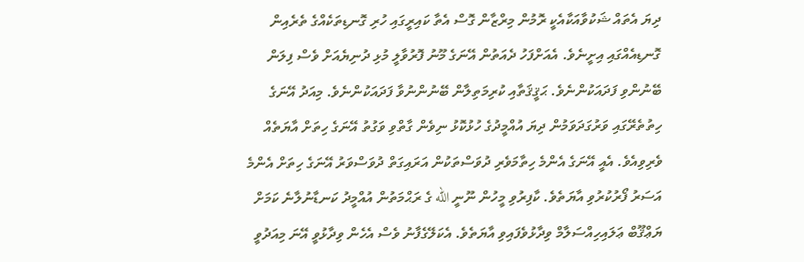ދިޔަ އެތައް ޝަކުވާއަކާއެކީ ރޮމުން މިރްޒާން ގޮސް އެތާ ކައިރީގައި ހުރި ގޮނޑިތަކެއްގެ ތެރެއިން ގޮނޑިއެއްގައި އިށީނެވެ. އެއަށްފަހު ދެއަތުން އޭނަގެ މޫނު ފޮރުވާލީ މުޅި ދުނިޔެއަށް ވެސް ފިލަން ބޭނުންވި ފަދައަކުންނެވެ. ޙަޤީޤަތާއި ކުރިމަތިލާން ބޭނުންނުވާ ފަދައަކުންނެވެ. މިއަދު އޭނަގެ ހިތުތެރޭގައި ވަރުގަދަވަމުން ދިޔަ އުއްމީދުގެ ހުޅުކޮޅު ނިވެން ގާތްވި ވަގުތު އޭނަގެ ހިތަށް އާޔަތެއް ވެރިވިއެވެ. އެއީ އޭނަގެ އެންމެ ހިތާމަވެރި ދުވަސްތަކުން އަރައިގަތް ދުވަސްވަރު އޭނަގެ ހިތަށް އެންމެ އަސަރު ފޯރުކުރުވި އާޔަތެވެ. ކާފިރުވި މީހުން ނޫނީ الله ގެ ރަޙްމަތުން އުއްމީދު ކަނޑާނުލާނެ ކަމަށް ޔަޢްޤޫބް ޢަލައިހިއްސަލާމް ވިދާޅުވެފައިވި އާޔަތެވެ. އެކަލޭގެފާނު ވެސް އެހެން ވިދާޅުވީ އޭނަ މިއަދުވީ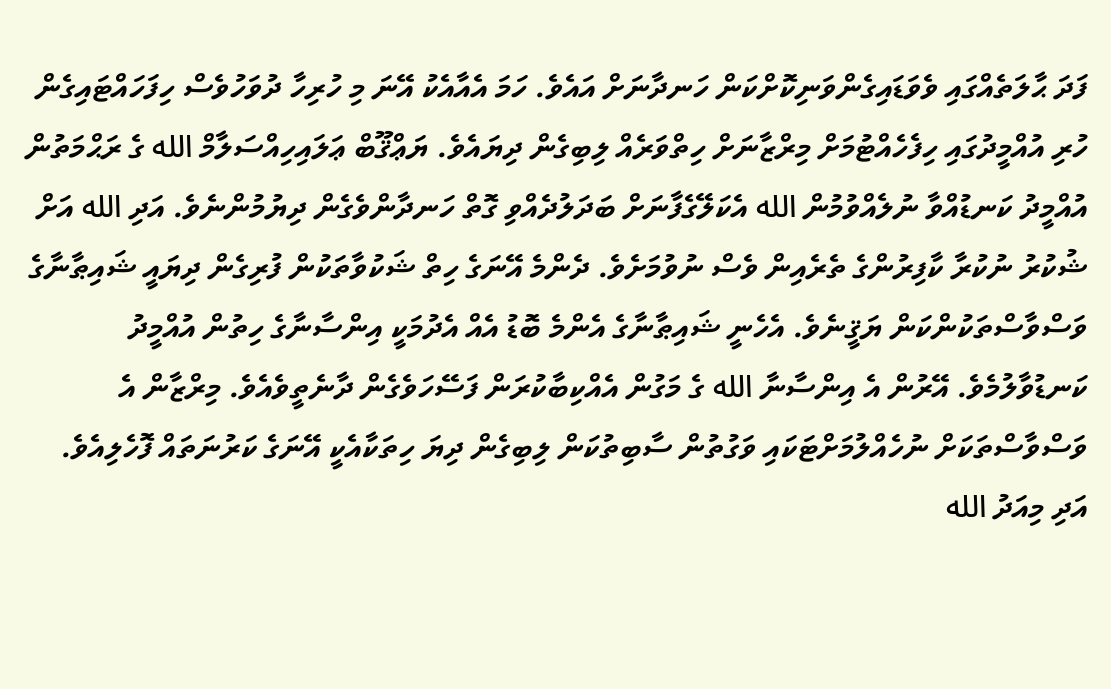ފަދަ ޙާލަތެއްގައި ވެވަޑައިގެންވަނިކޮށްކަން ހަނދާނަށް އައެވެ. ހަމަ އެއާއެކު އޭނަ މި ހުރިހާ ދުވަހުވެސް ހިފަހައްޓައިގެން ހުރި އުއްމީދުގައި ހިފެހެއްޓުމަށް މިރްޒާނަށް ހިތްވަރެއް ލިބިގެން ދިޔައެވެ. ޔަޢްޤޫބް ޢަލައިހިއްސަލާމް الله ގެ ރަޙްމަތުން އުއްމީދު ކަނޑުއްވާ ނުލެއްވުމުން الله އެކަލޭގެފާނަށް ބަދަލުދެއްވި ގޮތް ހަނދާންވެގެން ދިޔުމުންނެވެ. އަދި الله އަށް ޝުކުރު ނުކުރާ ކާފިރުންގެ ތެރެއިން ވެސް ނުވުމަށެވެ. ދެންމެ އޭނަގެ ހިތް ޝަކުވާތަކުން ފުރިގެން ދިޔައީ ޝައިޠާނާގެ ވަސްވާސްތަކުންކަން ޔަޤީނެވެ. އެހެނީ ޝައިޠާނާގެ އެންމެ ބޮޑު އެއް އެދުމަކީ އިންސާނާގެ ހިތުން އުއްމީދު ކަނޑުވާލުމެވެ. އޭރުން އެ އިންސާނާ الله ގެ މަގުން އެއްކިބާކުރަން ފަސޭހަވެގެން ދާނެތީވެއެވެ. މިރްޒާން އެ ވަސްވާސްތަކަށް ނުހެއްލުމަށްޓަކައި ވަގުތުން ސާބިތުކަން ލިބިގެން ދިޔަ ހިތަކާއެކީ އޭނަގެ ކަރުނަތައް ފޮހެލިއެވެ. އަދި މިއަދު الله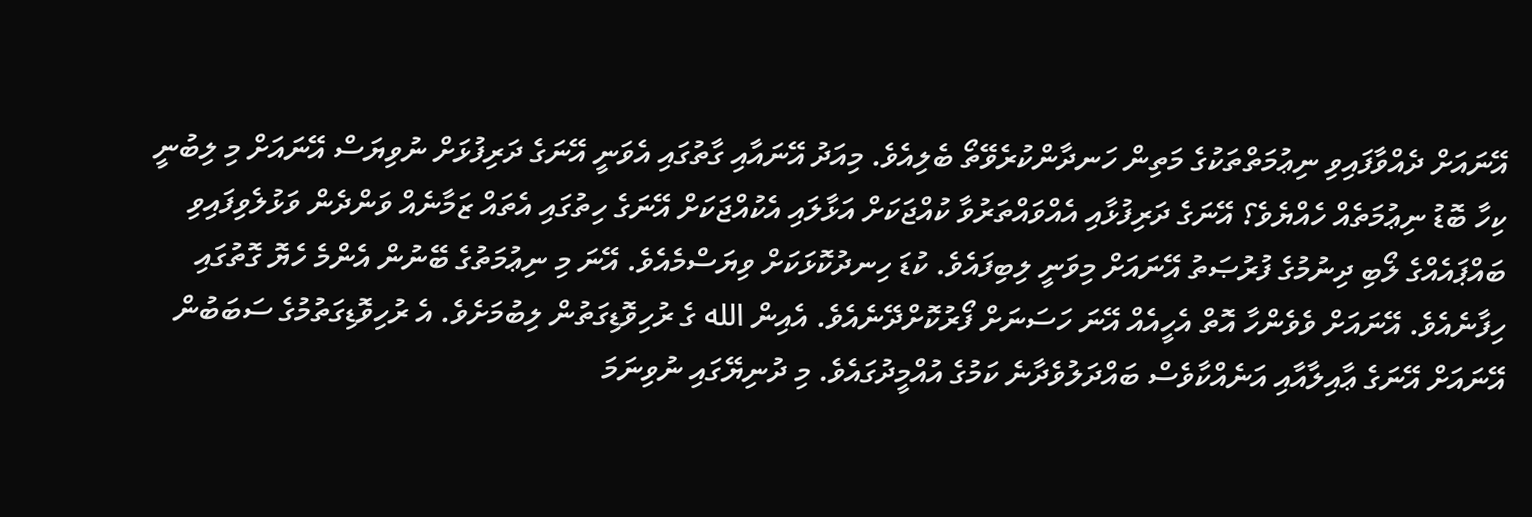އޭނައަށް ދެއްވާފައިވި ނިޢުމަތްތަކުގެ މަތިން ހަނދާންކުރެވޭތޯ ބެލިއެވެ. މިއަދު އޭނައާއި ގާތުގައި އެވަނީ އޭނަގެ ދަރިފުޅަށް ނުވިޔަސް އޭނައަށް މި ލިބުނީ ކިހާ ބޮޑު ނިޢުމަތެއް ހެއްޔެވެ؟ އޭނަގެ ދަރިފުޅާއި އެއްވައްތަރުވާ ކުއްޖަކަށް އަޅާލައި އެކުއްޖަކަށް އޭނަގެ ހިތުގައި އެތައް ޒަމާނެއް ވަންދެން ވަޅުލެވިފައިވި ބައްޕައެއްގެ ލޯބި ދިނުމުގެ ފުރުޞަތު އޭނައަށް މިވަނީ ލިބިފައެވެ. ކުޑަ ހިނދުކޮޅަކަށް ވިޔަސްމެއެވެ. އޭނަ މި ނިޢުމަތުގެ ބޭނުން އެންމެ ހެޔޮ ގޮތުގައި ހިފާނެއެވެ. އޭނައަށް ވެވެންހާ އޮތް އެހީއެއް އޭނަ ހަސަނަށް ފޯރުކޮށްދޭނެއެވެ. އެއިން الله ގެ ރުހިވޮޑިގަތުން ލިބުމަށެވެ. އެ ރުހިވޮޑިގަތުމުގެ ސަބަބުން އޭނައަށް އޭނަގެ ޢާއިލާއާއި އަނެއްކާވެސް ބައްދަލުވެދާނެ ކަމުގެ އުއްމީދުގައެވެ. މި ދުނިޔޭގައި ނުވިނަމަ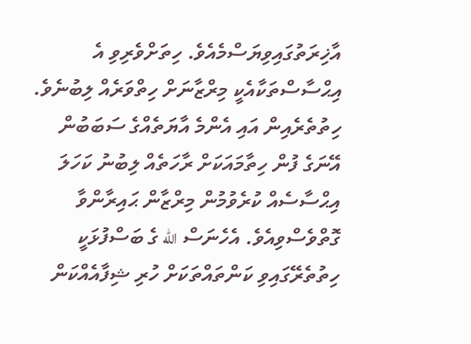އާޚިރަތުގައިވިޔަސްމެއެވެ. ހިތަށްވެރިވި އެ އިޙްސާސްތަކާއެކީ މިރްޒާނަށް ހިތްވަރެއް ލިބުނެވެ. ހިތުތެރެއިން އައި އެންމެ އާޔަތެއްގެ ސަބަބުން އޭނަގެ ފުން ހިތާމައަކަށް ރާހަތެއް ލިބުނު ކަހަލަ އިޙްސާސެއް ކުރެވުމުން މިރްޒާން ޙައިރާންވާ ގޮތްވެސްވިއެވެ. އެހެނަސް الله ގެ ބަސްފުޅަކީ ހިތުތެރޭގައިވި ކަންތައްތަކަށް ހުރި ޝިފާއެއްކަން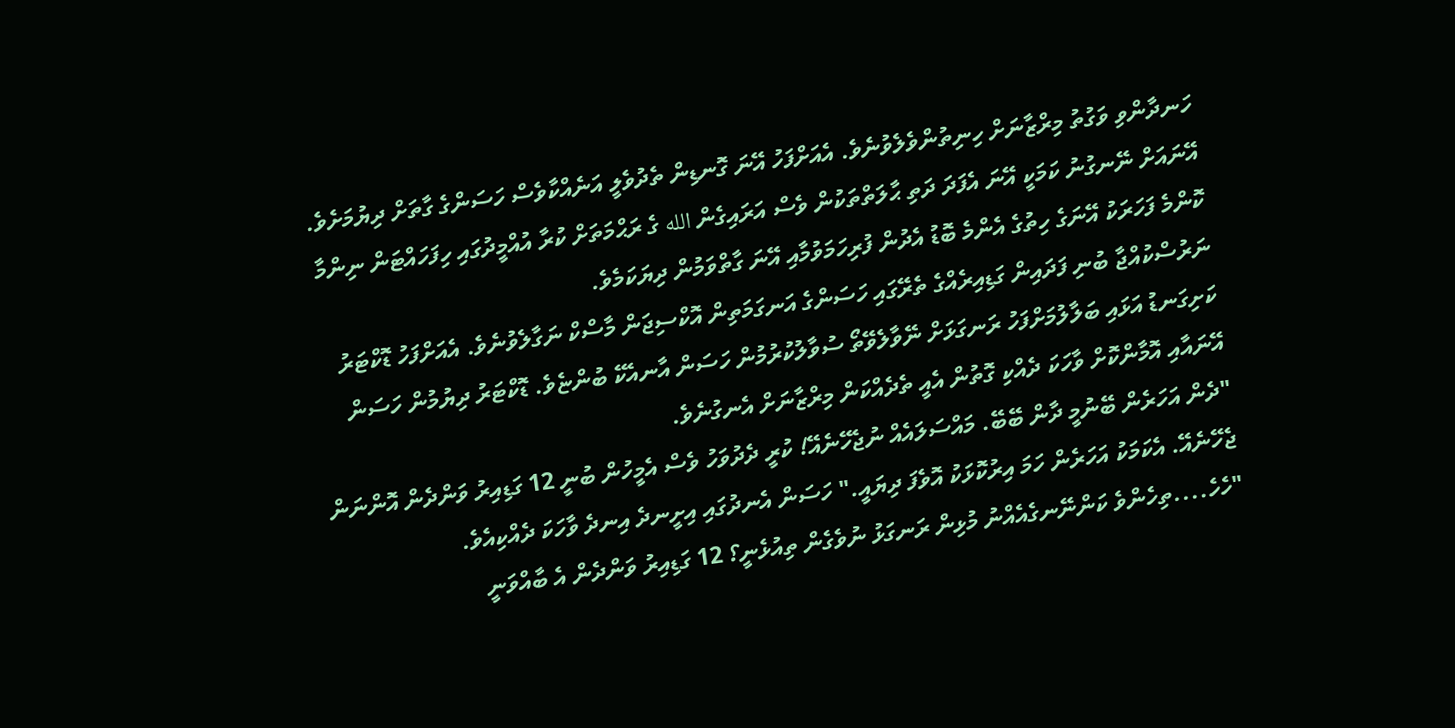ހަނދާންވި ވަގުތު މިރްޒާނަށް ހިނިތުންވެލެވުނެވެ. އެއަށްފަހު އޭނަ ގޮނޑިން ތެދުވެލީ އަނެއްކާވެސް ހަސަންގެ ގާތަށް ދިޔުމަށެވެ. އޭނައަށް ނޭނގުނު ކަމަކީ އޭނަ އެފަދަ ދަތި ޙާލަތްތަކުން ވެސް އަރައިގެން الله ގެ ރަޙްމަތަށް ކުރާ އުއްމީދުގައި ހިފަހައްޓަން ނިންމާ ކޮންމެ ފަހަރަކު އޭނަގެ ހިތުގެ އެންމެ ބޮޑު އެދުން ފުރިހަމަވުމާއި އޭނަ ގާތްވަމުން ދިޔަކަމެވެ.
ނަރުސްކުއްޖާ ބުނި ފަދައިން ގަޑިއިރެއްގެ ތެރޭގައި ހަސަންގެ އަނގަމަތިން އޮކްސިޖަން މާސްކް ނަގާލެވުނެވެ. އެއަށްފަހު ޑޮކްޓަރު ކަށިގަނޑު އަޅައި ބަލާލުމަށްފަހު ރަނގަޅަށް ނޭވާލެވޭތޯ ސުވާލުކުރުމުން ހަސަން އާނއެކޭ ބުންޏެވެ. ޑޮކްޓަރު ދިޔުމުން ހަސަން އޭނައާއި އޮމާންކޮށް ވާހަކަ ދެއްކި ގޮތުން އެއީ ތެދެއްކަން މިރްޒާނަށް އެނގުނެވެ.
"ދެން އަހަރެން ބޭނުމީ ދާން ބޭބޭ. މައްސަލައެއް ނުޖެހޭނެއޭ! ކުރީ ދެދުވަހު ވެސް އެމީހުން ބުނީ 12 ގަޑިއިރު ވަންދެން އޮންނަން ޖެހޭނެއޭ. އެކަމަކު އަހަރެން ހަމަ އިރުކޮޅަކު އޮވެފަ ދިޔައީ." ހަސަން އެނދުގައި އިށީނދެ އިނދެ ވާހަކަ ދެއްކިއެވެ.
"ހެހެ....ތިހެންވެ ކަންނޭނގެއެއްނު މުޅިން ރަނގަޅު ނުވެގެން ތިއުޅެނީ؟ 12 ގަޑިއިރު ވަންދެން އެ ބާއްވަނީ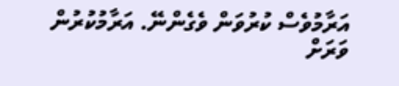އަރާމުވެސް ކުރުވަން ވެގެންނޭ. އަރާމުކުރުން ވަރަށް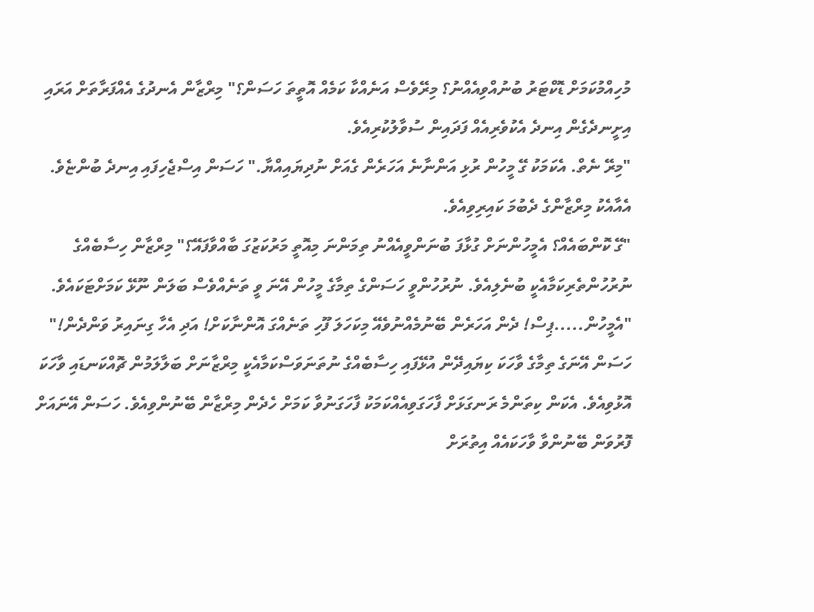މުހިއްމުކަމަށް ޑޮކްޓަރު ބުނުއްވިއެއްނު؟ މިރޭވެސް އަނެއްކާ ކަމެއް އޮތީތަ ހަސަން؟" މިރްޒާން އެނދުގެ އެއްފަރާތަށް އަރައި އިށީނދެގެން އިނދެ އެކުވެރިއެއް ފަދައިން ސުވާލުކުރިއެވެ.
"މިރޭ ނެތް. އެކަމަކު ގޭ މީހުން ރުޅި އަންނާނެ އަހަރެން ގެއަށް ނުދިޔައިއްޔާ." ހަސަން އިސްޖެހިފައި އިނދެ ބުންޏެވެ. އެއާއެކު މިރްޒާންގެ ދެބުމަ ކައިރިވިއެވެ.
"ގޭ ކޮންބައެއް؟ އެމީހުންނަށް ގުޅާފަ ބުނަންވީއެއްނު ތިމަންނަ މިއޮތީ މަރުކަޒުގަ ބާއްވާފައޭ؟" މިރްޒާން ހިސާބެއްގެ ނުރުހުންތެރިކަމާއެކީ ބުނެލިއެވެ. ނުރުހުންވީ ހަސަންގެ ތިމާގެ މީހުން އޭނަ ވީ ތަނެއްވެސް ބަލަން ނޫޅޭ ކަމަށްޓަކައެވެ.
"އެމީހުން.....ޕިސް! ދެން އަހަރެން ބޭނުމެއްނުވެއޭ މިކަހަލަ ފޫހި ތަނެއްގަ އޮންނާކަށް! އަދި އެހާ ގިނައިރު ވަންދެން!" ހަސަން އޭނަގެ ތިމާގެ ވާހަކަ ކިޔައިދޭން އުޅޭފައި ހިސާބެއްގެ ނުތަނަވަސްކަމާއެކީ މިރްޒާނަށް ބަލާލަމުން ޗޮއްކަނޑައި ވާހަކަ އޮޅުވިއެވެ. އެކަން ކިތަންމެ ރަނގަޅަށް ފާހަގަވިއެއްކަމަކު ފާހަގަނުވާ ކަމަށް ހެދެން މިރްޒާން ބޭނުންވިއެވެ. ހަސަން އޭނައަށް ފޮރުވަން ބޭނުންވާ ވާހަކައެއް އިތުރަށް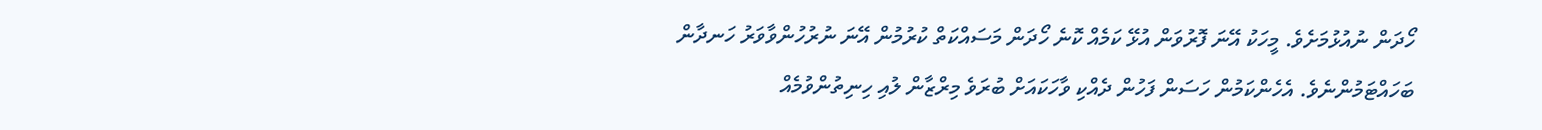ހޯދަން ނުއުޅުމަށެވެ. މީހަކު އޭނަ ފޮރުވަން އުޅޭ ކަމެއް ކޮނެ ހޯދަން މަސައްކަތް ކުރުމުން އޭނަ ނުރުހުންވާވަރު ހަނދާން ބަހައްޓަމުންނެވެ. އެހެންކަމުން ހަސަން ފަހުން ދެއްކި ވާހަކައަށް ބުރަވެ މިރްޒާން ލުއި ހިނިތުންވުމެއް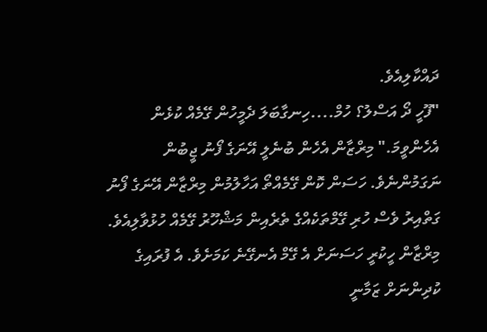ދައްކާލިއެވެ.
"ފޫހީ ދޯ އަސްލު؟ ހުމް....ހިނގާބަލަ ދެމީހުން ގޭމެއް ކުޅެން އެހެންވީމަ." މިރްޒާން އެހެން ބުނެލީ އޭނަގެ ފޯނު ޖީބުން ނަގަމުންނެވެ. ހަސަން ކޮން ގޭމެއްތޯ އަހާލުމުން މިރްޒާން އޭނަގެ ފޯނު ގަތްއިރު ވެސް ހުރި ގޭމްތަކެއްގެ ތެރެއިން މަޝްހޫރު ގޭމެއް ހުޅުވާލިއެވެ. މިރްޒާން ހީކުރީ ހަސަނަށް އެ ގޭމް އެނގޭނެ ކަމަށެވެ. އެ ފުރައިގެ ކުދިންނަށް ޒަމާނީ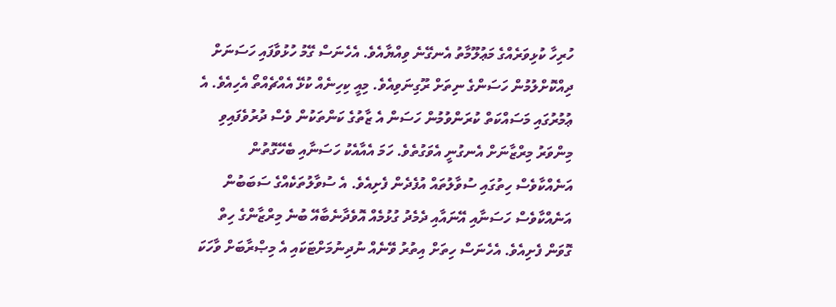ހުރިހާ ކުޅިވަރެއްގެ މަޢުލޫމާތު އެނގޭނެ ވިއްޔާއެވެ. އެހެނަސް ގޭމު ހުޅުވާފައި ހަސަނަށް ދިއްކޮށްލުމުން ހަސަންގެ ނިތަށް ރޫގިނަވިއެވެ. މިއީ ކިހިނެއް ކުޅޭ އެއްޗެއްތޯ އެހިއެވެ. އެ ޢުމުރުގައި މަސައްކަތް ކުރަންވުމުން ހަސަން އެ ޒާތުގެ ކަންތަކުން ވެސް ދުރުވެފައިވި މިންވަރު މިރްޒާނަށް އެނގުނީ އެވަގުތެވެ. ހަމަ އެއާއެކު ހަސަނާއި ބެހޭގޮތުން އަނެއްކާވެސް ހިތުގައި ސުވާލުތައް އުފެދެން ފެށިއެވެ. އެ ސުވާލުތަކެއްގެ ސަބަބުން އަނެއްކާވެސް ހަސަނާއި އޭނައާއި ދެމެދު ގުޅުމެއް އޮވެދާނެބާއޭ ބުނެ މިރްޒާންގެ ހިތް ގޮވަން ފެށިއެވެ. އެހެނަސް ހިތަށް އިތުރު ވޭނެއް ނުދިނުމަށްޓަކައި އެ މިޞްރާބަށް ވާހަކަ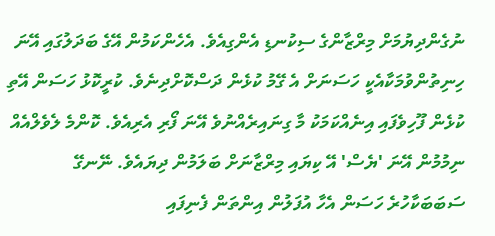ނުގެންދިޔުމަށް މިރްޒާންގެ ސިކުނޑި އެންގިއެވެ. އެހެންކަމުން އޭގެ ބަދަލުގައި އޭނަ ހިނިތުންވުމަކާއެކީ ހަސަނަށް އެ ގޭމު ކުޅެން ދަސްކޮށްދިނެވެ. ކުރީކޮޅު ހަސަން އޭތި ކުޅެން ފޫހިވެފައި އިނެއްކަމަކު މާ ގިނައިރެއްނުވެ އޭނަ ފޯރި އެރިއެވެ. ކޮންމެ ލެވެލްއެއް ނިމުމުން އޭނަ 'ޔެސް' އޭ ކިޔައި މިރްޒާނަށް ބަލަމުން ދިޔައެވެ. ނޭނގޭ ސަބަބަކާހުރެ ހަސަން އެހާ އުފަލުން އިންތަން ފެނިފައި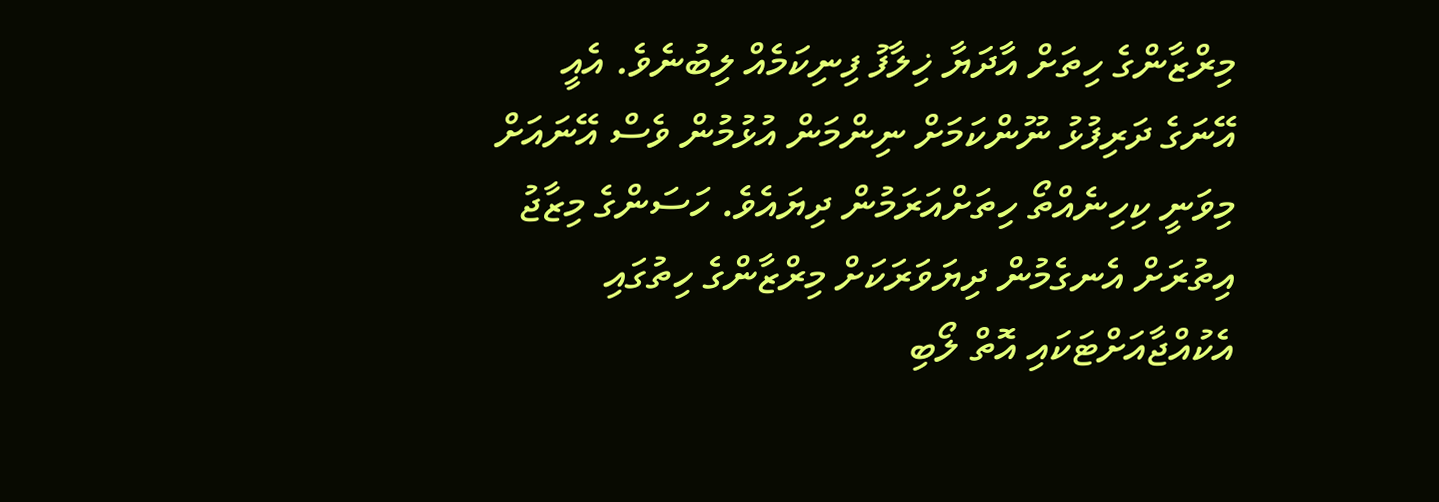މިރްޒާންގެ ހިތަށް އާދަޔާ ޚިލާފު ފިނިކަމެއް ލިބުނެވެ. އެއީ އޭނަގެ ދަރިފުޅު ނޫންކަމަށް ނިންމަން އުޅުމުން ވެސް އޭނައަށް މިވަނީ ކިހިނެއްތޯ ހިތަށްއަރަމުން ދިޔައެވެ. ހަސަންގެ މިޒާޖު އިތުރަށް އެނގެމުން ދިޔަވަރަކަށް މިރްޒާންގެ ހިތުގައި އެކުއްޖާއަށްޓަކައި އޮތް ލޯބި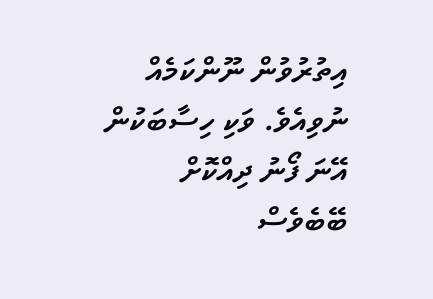އިތުރުވުން ނޫންކަމެއް ނުވިއެވެ. ވަކި ހިސާބަކުން އޭނަ ފޯނު ދިއްކޮށް ބޭބެވެސް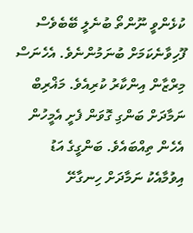ކުޅެންވީ ނޫންތޯ ބުނެލީ ބޭބެވެސް ފޫހިވާނެކަމަށް ބުނަމުންނެވެ. އެހެނަސް މިރްޒާން އިންކާރު ކުރިއެވެ. މަޣްރިބް ނަމާދަށް ބަންގި ގޮވަން ފެށީ އެމީހުން އެހެން ތިއްބައެވެ. ބަންގީގެ އަޑު އިވުމާއެކު ނަމާދަށް ހިނގާށޭ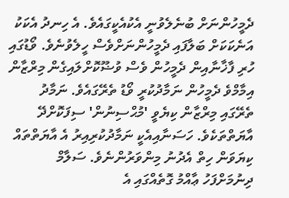ދެމީހުންނަށް ބުނެލެވުނީ އެކުއެކީގައެވެ. އެ ހިނދު އެކަކު އަނެކަކަށް ބަލާފައި ދެމީހުންނަށްވެސް ހީލެވުނެވެ. ވޯޑުގައި ހުރި ފާޚާނާއިން ދެމީހުން ވެސް ވުޟޫކޮށްލައިގެން މިރްޒާން އިމާމްވެ ދެމީހުން ނަމާދުކުރީ ވޯޑު ތެރޭގައެވެ. ނަމާދު ތެރޭގައި މިރްޒާން ކިޔެވީ 'މުޙްސިނުން' ސިފަކޮށްދޭ އާޔަތްތަކެވެ. ހަސަނާއިއެކީ ނަމާދުކުރިއިރު އެ އާޔަތްތައް ކިޔަވަން ހިތް އެދުނު މިންވަރުންނެވެ. ސަލާމް ދިނުމަށްފަހު ޢާއްމު ގޮތެއްގައި އެ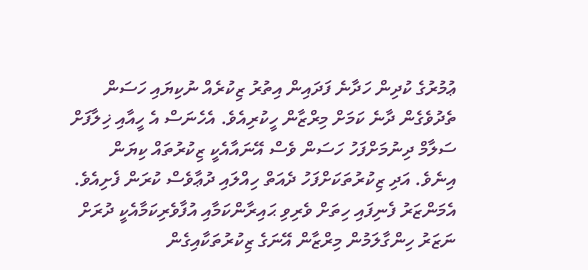ޢުމުރުގެ ކުދިން ހަދާނެ ފަދައިން އިތުރު ޒިކުރެއް ނުކިޔައި ހަސަން ތެދުވެގެން ދާނެ ކަމަށް މިރްޒާން ހީކުރިއެވެ. އެހެނަސް އެ ހީއާއި ޚިލާފަށް ސަލާމް ދިނުމަށްފަހު ހަސަން ވެސް އޭނައާއެކީ ޒިކުރުތައް ކިޔަން އިނެވެ. އަދި ޒިކުރުތަކަށްފަހު ދެއަތް ހިއްލައި ދުޢާވެސް ކުރަން ފެށިއެވެ. އެމަންޒަރު ފެނިފައި ހިތަށް ވެރިވި ޙައިރާންކަމާއި އުފާވެރިކަމާއެކީ ދުރަށް ނަޒަރު ހިންގާލަމުން މިރްޒާން އޭނަގެ ޒިކުރުތަކާއިގެން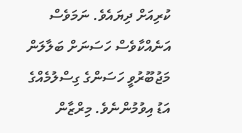ކުރިއަށް ދިޔައެވެ. ނަމަވެސް އަނެއްކާވެސް ހަސަނަށް ބަލާލަން މަޖުބޫރުވީ ހަސަންގެ ގިސްލުމެއްގެ އަޑު އިވުމުންނެވެ. މިރްޒާން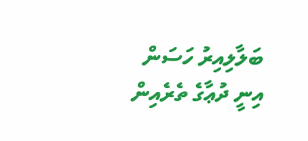ބަލާލިއިރު ހަސަން އިނީ ދުޢާގެ ތެރެއިން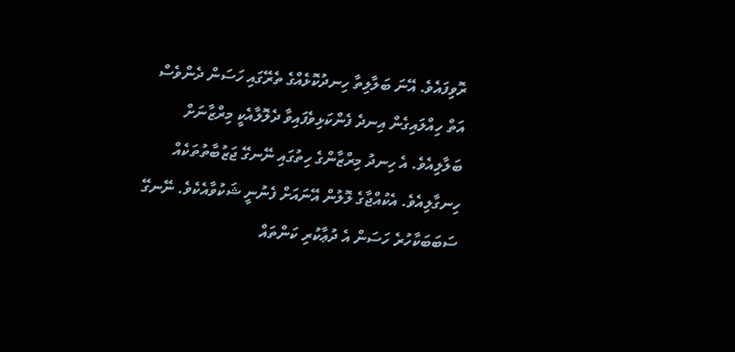ރޮވިފައެވެ. އޭނަ ބަލާލިތާ ހިނދުކޮޅެއްގެ ތެރޭގައި ހަސަން ދެންވެސް އަތް ހިއްލައިގެން އިނދެ ފެންކަޅިވެފައިވާ ދެލޮލާއެކީ މިރްޒާނަށް ބަލާލިއެވެ. އެ ހިނދު މިރްޒާންގެ ހިތުގައި ނޭނގޭ ޖަޒުބާތުތަކެއް ހިނގާލިއެވެ. އެކުއްޖާގެ ލޮލުން އޭނައަށް ފެނުނީ ޝަކުވާއެކެވެ. ނޭނގޭ ސަބަބަކާހުރެ ހަސަން އެ ދުޢާކުރި ކަންތައް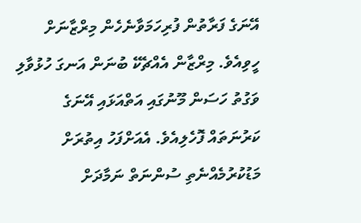އޭނަގެ ފަރާތުން ފުރިހަމަވާނެހެން މިރްޒާނަށް ހީވިއެވެ. މިރްޒާން އެއްޗެކޭ ބުނަން އަނގަ ހުޅުވާލި ވަގުތު ހަސަން މޫނުގައި އަތްއަޅައި އޭނަގެ ކަރުނަތައް ފޮހެލިއެވެ. އެއަށްފަހު އިތުރަށް މަޑުކުރުމެއްނެތި ސުންނަތް ނަމާދަށް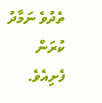ތެދުވެ ނަމާދު ކުރަން ފެށިއެވެ.